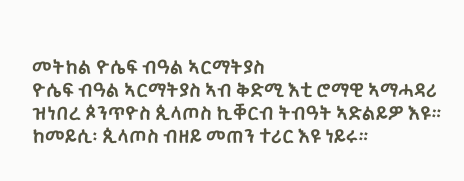መትከል ዮሴፍ ብዓል ኣርማትያስ
ዮሴፍ ብዓል ኣርማትያስ ኣብ ቅድሚ እቲ ሮማዊ ኣማሓዳሪ ዝነበረ ጶንጥዮስ ጲላጦስ ኪቐርብ ትብዓት ኣድልይዎ እዩ። ከመይሲ፡ ጲላጦስ ብዘይ መጠን ተሪር እዩ ነይሩ።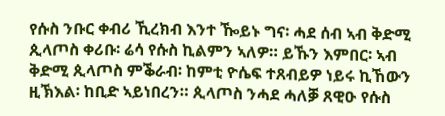የሱስ ንቡር ቀብሪ ኺረክብ እንተ ዀይኑ ግና፡ ሓደ ሰብ ኣብ ቅድሚ ጲላጦስ ቀሪቡ፡ ሬሳ የሱስ ኪልምን ኣለዎ። ይኹን እምበር፡ ኣብ ቅድሚ ጲላጦስ ምቕራብ፡ ከምቲ ዮሴፍ ተጸብይዎ ነይሩ ኪኸውን ዚኽእል፡ ከቢድ ኣይነበረን። ጲላጦስ ንሓደ ሓለቓ ጸዊዑ የሱስ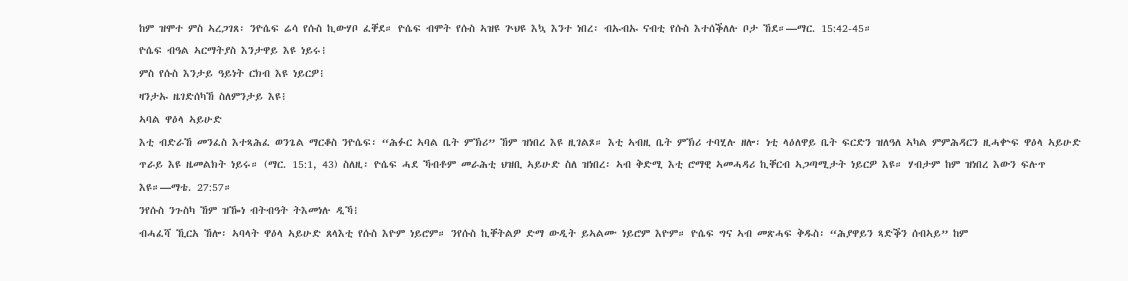ከም ዝሞተ ምስ ኣረጋገጸ፡ ንዮሴፍ ሬሳ የሱስ ኪውሃቦ ፈቐደ። ዮሴፍ ብሞት የሱስ ኣዝዩ ጕህዩ እኳ እንተ ነበረ፡ ብኡብኡ ናብቲ የሱስ እተሰቕለሉ ቦታ ኸደ።—ማር. 15:42-45።
ዮሴፍ ብዓል ኣርማትያስ እንታዋይ እዩ ነይሩ፧
ምስ የሱስ እንታይ ዓይነት ርክብ እዩ ነይርዎ፧
ዛንታኡ ዜገድሰካኸ ስለምንታይ እዩ፧
ኣባል ዋዕላ ኣይሁድ
እቲ ብድራኸ መንፈስ እተጻሕፈ ወንጌል ማርቆስ ንዮሴፍ፡ “ሕፉር ኣባል ቤት ምኽሪ” ኸም ዝነበረ እዩ ዚገልጾ። እቲ ኣብዚ ቤት ምኽሪ ተባሂሉ ዘሎ፡ ነቲ ላዕለዋይ ቤት ፍርድን ዝለዓለ ኣካል ምምሕዳርን ዚሓቍፍ ዋዕላ ኣይሁድ ጥራይ እዩ ዜመልክት ነይሩ። (ማር. 15:1, 43) ስለዚ፡ ዮሴፍ ሓደ ኻብቶም መራሕቲ ህዝቢ ኣይሁድ ስለ ዝነበረ፡ ኣብ ቅድሚ እቲ ሮማዊ ኣመሓዳሪ ኪቐርብ ኣጋጣሚታት ነይርዎ እዩ። ሃብታም ከም ዝነበረ እውን ፍሉጥ እዩ።—ማቴ. 27:57።
ንየሱስ ንጉስካ ኸም ዝዀነ ብትብዓት ትእመነሉ ዲኻ፧
ብሓፈሻ ኺርአ ኸሎ፡ ኣባላት ዋዕላ ኣይሁድ ጸላእቲ የሱስ እዮም ነይሮም። ንየሱስ ኪቐትልዎ ድማ ውዲት ይኣልሙ ነይሮም እዮም። ዮሴፍ ግና ኣብ መጽሓፍ ቅዱስ፡ “ሕያዋይን ጻድቕን ሰብኣይ” ከም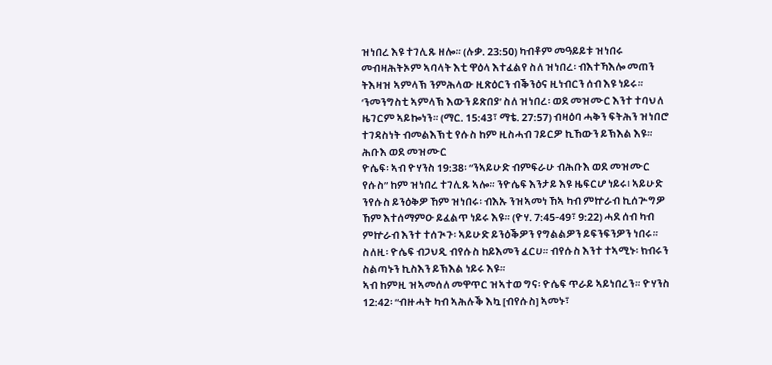ዝነበረ እዩ ተገሊጹ ዘሎ። (ሉቃ. 23:50) ካብቶም መዓይይቱ ዝነበሩ መብዛሕትኦም ኣባላት እቲ ዋዕላ እተፈልየ ስለ ዝነበረ፡ ብእተኻእሎ መጠን ትእዛዝ ኣምላኽ ንምሕላው ዚጽዕርን ብቕንዕና ዚነብርን ሰብ እዩ ነይሩ። ‘ንመንግስቲ ኣምላኽ እውን ይጽበያ’ ስለ ዝነበረ፡ ወደ መዝሙር እንተ ተባህለ ዜገርም ኣይኰነን። (ማር. 15:43፣ ማቴ. 27:57) ብዛዕባ ሓቅን ፍትሕን ዝነበሮ ተገዳስነት ብመልእኽቲ የሱስ ከም ዚስሓብ ገይርዎ ኪኸውን ይኽእል እዩ።
ሕቡእ ወደ መዝሙር
ዮሴፍ፡ ኣብ ዮሃንስ 19:38፡ “ንኣይሁድ ብምፍራሁ ብሕቡእ ወደ መዝሙር የሱስ” ከም ዝነበረ ተገሊጹ ኣሎ። ንዮሴፍ እንታይ እዩ ዜፍርሆ ነይሩ፧ ኣይሁድ ንየሱስ ይንዕቅዎ ኸም ዝነበሩ፡ ብእኡ ንዝኣመነ ኸኣ ካብ ምኵራብ ኪሰጕግዎ ኸም እተሰማምዑ ይፈልጥ ነይሩ እዩ። (ዮሃ. 7:45-49፣ 9:22) ሓደ ሰብ ካብ ምኵራብ እንተ ተሰጒጉ፡ ኣይሁድ ይንዕቕዎን የግልልዎን ይፍንፍንዎን ነበሩ። ስለዚ፡ ዮሴፍ ብጋህዲ ብየሱስ ከይእመን ፈርሀ። ብየሱስ እንተ ተኣሚኑ፡ ክብሩን ስልጣኑን ኪስእን ይኽእል ነይሩ እዩ።
ኣብ ከምዚ ዝኣመሰለ መዋጥር ዝኣተወ ግና፡ ዮሴፍ ጥራይ ኣይነበረን። ዮሃንስ 12:42፡ “ብዙሓት ካብ ኣሕሉቕ እኳ [ብየሱስ] ኣመኑ፣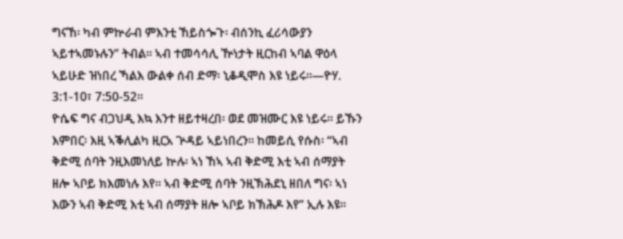ግናኸ፡ ካብ ምኵራብ ምእንቲ ኸይስጐጉ፡ ብሰንኪ ፈሪሳውያን ኣይተኣመኑሉን” ትብል። ኣብ ተመሳሳሊ ዅነታት ዚርከብ ኣባል ዋዕላ ኣይሁድ ዝነበረ ኻልእ ውልቀ ሰብ ድማ፡ ኒቆዲሞስ እዩ ነይሩ።—ዮሃ. 3:1-10፣ 7:50-52።
ዮሴፍ ግና ብጋህዲ እኳ እንተ ዘይተዛረበ፡ ወደ መዝሙር እዩ ነይሩ። ይኹን እምበር፡ እዚ ኣቕሊልካ ዚርአ ጕዳይ ኣይነበረን። ከመይሲ የሱስ፡ “ኣብ ቅድሚ ሰባት ንዚእመነለይ ኵሉ፡ ኣነ ኸኣ ኣብ ቅድሚ እቲ ኣብ ሰማያት ዘሎ ኣቦይ ክእመነሉ እየ። ኣብ ቅድሚ ሰባት ንዚኽሕደኒ ዘበለ ግና፡ ኣነ እውን ኣብ ቅድሚ እቲ ኣብ ሰማያት ዘሎ ኣቦይ ክኽሕዶ እየ” ኢሉ እዩ።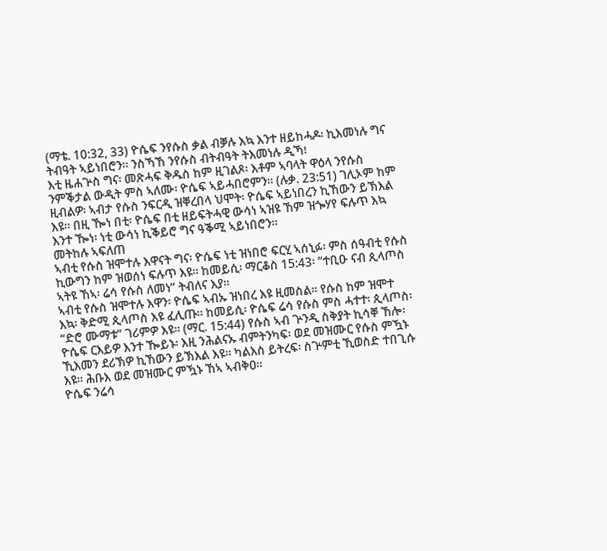(ማቴ. 10:32, 33) ዮሴፍ ንየሱስ ቃል ብቓሉ እኳ እንተ ዘይከሓዶ፡ ኪእመነሉ ግና ትብዓት ኣይነበሮን። ንስኻኸ ንየሱስ ብትብዓት ትእመነሉ ዲኻ፧
እቲ ዜሐጕስ ግና፡ መጽሓፍ ቅዱስ ከም ዚገልጾ፡ እቶም ኣባላት ዋዕላ ንየሱስ ንምቕታል ውዲት ምስ ኣለሙ፡ ዮሴፍ ኣይሓበሮምን። (ሉቃ. 23:51) ገሊኦም ከም ዚብልዎ፡ ኣብታ የሱስ ንፍርዲ ዝቐረበላ ህሞት፡ ዮሴፍ ኣይነበረን ኪኸውን ይኽእል እዩ። በዚ ዀነ በቲ፡ ዮሴፍ በቲ ዘይፍትሓዊ ውሳነ ኣዝዩ ኸም ዝጐሃየ ፍሉጥ እኳ እንተ ዀነ፡ ነቲ ውሳነ ኪቕይሮ ግና ዓቕሚ ኣይነበሮን።
መትከሉ ኣፍለጠ
ኣብቲ የሱስ ዝሞተሉ እዋናት ግና፡ ዮሴፍ ነቲ ዝነበሮ ፍርሂ ኣሰኒፉ፡ ምስ ሰዓብቲ የሱስ ኪውግን ከም ዝወሰነ ፍሉጥ እዩ። ከመይሲ፡ ማርቆስ 15:43፡ “ተቢዑ ናብ ጲላጦስ ኣትዩ ኸኣ፡ ሬሳ የሱስ ለመነ” ትብለና እያ።
ኣብቲ የሱስ ዝሞተሉ እዋን፡ ዮሴፍ ኣብኡ ዝነበረ እዩ ዚመስል። የሱስ ከም ዝሞተ እኳ፡ ቅድሚ ጲላጦስ እዩ ፈሊጡ። ከመይሲ፡ ዮሴፍ ሬሳ የሱስ ምስ ሓተተ፡ ጲላጦስ፡ “ድሮ ሙማቱ” ገሪምዎ እዩ። (ማር. 15:44) የሱስ ኣብ ጕንዲ ስቅያት ኪሳቐ ኸሎ፡ ዮሴፍ ርእይዎ እንተ ዀይኑ፡ እዚ ንሕልናኡ ብምትንካፍ፡ ወደ መዝሙር የሱስ ምዃኑ ኺእመን ደሪኽዎ ኪኸውን ይኽእል እዩ። ካልእስ ይትረፍ፡ ስጕምቲ ኺወስድ ተበጊሱ እዩ። ሕቡእ ወደ መዝሙር ምዃኑ ኸኣ ኣብቅዐ።
ዮሴፍ ንሬሳ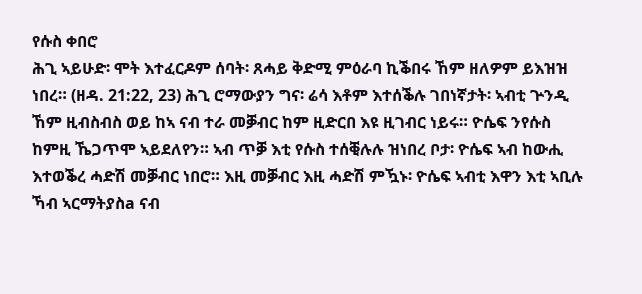የሱስ ቀበሮ
ሕጊ ኣይሁድ፡ ሞት እተፈርዶም ሰባት፡ ጸሓይ ቅድሚ ምዕራባ ኪቕበሩ ኸም ዘለዎም ይእዝዝ ነበረ። (ዘዳ. 21:22, 23) ሕጊ ሮማውያን ግና፡ ሬሳ እቶም እተሰቕሉ ገበነኛታት፡ ኣብቲ ጕንዲ ኸም ዚብስብስ ወይ ከኣ ናብ ተራ መቓብር ከም ዚድርበ እዩ ዚገብር ነይሩ። ዮሴፍ ንየሱስ ከምዚ ኼጋጥሞ ኣይደለየን። ኣብ ጥቓ እቲ የሱስ ተሰቒሉሉ ዝነበረ ቦታ፡ ዮሴፍ ኣብ ከውሒ እተወቕረ ሓድሽ መቓብር ነበሮ። እዚ መቓብር እዚ ሓድሽ ምዃኑ፡ ዮሴፍ ኣብቲ እዋን እቲ ኣቢሉ ኻብ ኣርማትያስa ናብ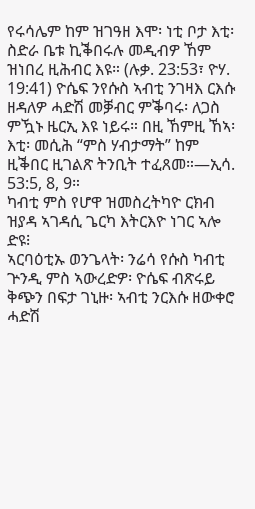የሩሳሌም ከም ዝገዓዘ እሞ፡ ነቲ ቦታ እቲ፡ ስድራ ቤቱ ኪቕበሩሉ መዲብዎ ኸም ዝነበረ ዚሕብር እዩ። (ሉቃ. 23:53፣ ዮሃ. 19:41) ዮሴፍ ንየሱስ ኣብቲ ንገዛእ ርእሱ ዘዳለዎ ሓድሽ መቓብር ምቕባሩ፡ ለጋስ ምዃኑ ዜርኢ እዩ ነይሩ። በዚ ኸምዚ ኸኣ፡ እቲ፡ መሲሕ “ምስ ሃብታማት” ከም ዚቕበር ዚገልጽ ትንቢት ተፈጸመ።—ኢሳ. 53:5, 8, 9።
ካብቲ ምስ የሆዋ ዝመስረትካዮ ርክብ ዝያዳ ኣገዳሲ ጌርካ እትርእዮ ነገር ኣሎ ድዩ፧
ኣርባዕቲኡ ወንጌላት፡ ንሬሳ የሱስ ካብቲ ጕንዲ ምስ ኣውረድዎ፡ ዮሴፍ ብጽሩይ ቅጭን በፍታ ገኒዙ፡ ኣብቲ ንርእሱ ዘውቀሮ ሓድሽ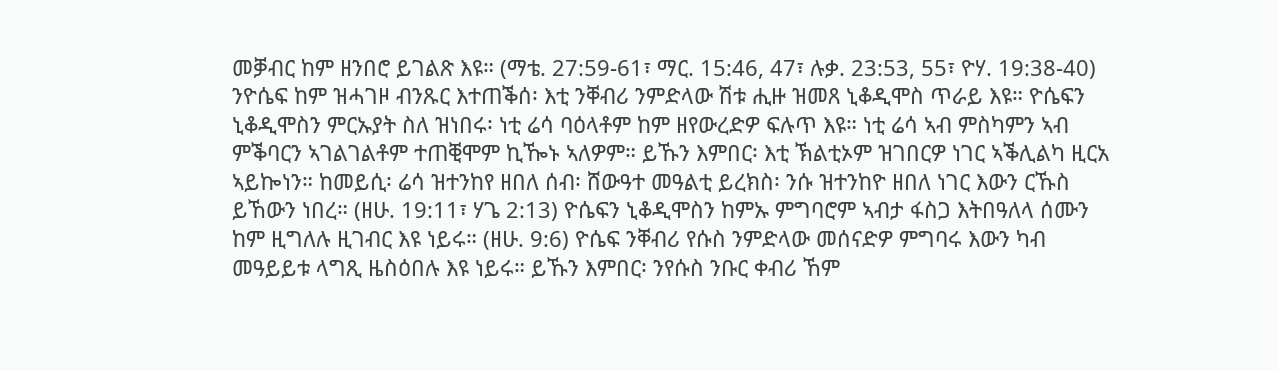መቓብር ከም ዘንበሮ ይገልጽ እዩ። (ማቴ. 27:59-61፣ ማር. 15:46, 47፣ ሉቃ. 23:53, 55፣ ዮሃ. 19:38-40) ንዮሴፍ ከም ዝሓገዞ ብንጹር እተጠቕሰ፡ እቲ ንቐብሪ ንምድላው ሽቱ ሒዙ ዝመጸ ኒቆዲሞስ ጥራይ እዩ። ዮሴፍን ኒቆዲሞስን ምርኡያት ስለ ዝነበሩ፡ ነቲ ሬሳ ባዕላቶም ከም ዘየውረድዎ ፍሉጥ እዩ። ነቲ ሬሳ ኣብ ምስካምን ኣብ ምቕባርን ኣገልገልቶም ተጠቒሞም ኪዀኑ ኣለዎም። ይኹን እምበር፡ እቲ ኽልቲኦም ዝገበርዎ ነገር ኣቕሊልካ ዚርአ ኣይኰነን። ከመይሲ፡ ሬሳ ዝተንከየ ዘበለ ሰብ፡ ሸውዓተ መዓልቲ ይረክስ፡ ንሱ ዝተንከዮ ዘበለ ነገር እውን ርኹስ ይኸውን ነበረ። (ዘሁ. 19:11፣ ሃጌ 2:13) ዮሴፍን ኒቆዲሞስን ከምኡ ምግባሮም ኣብታ ፋስጋ እትበዓለላ ሰሙን ከም ዚግለሉ ዚገብር እዩ ነይሩ። (ዘሁ. 9:6) ዮሴፍ ንቐብሪ የሱስ ንምድላው መሰናድዎ ምግባሩ እውን ካብ መዓይይቱ ላግጺ ዜስዕበሉ እዩ ነይሩ። ይኹን እምበር፡ ንየሱስ ንቡር ቀብሪ ኸም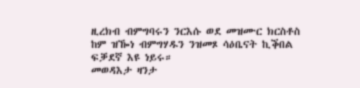ዚረክብ ብምግባሩን ንርእሱ ወደ መዝሙር ክርስቶስ ከም ዝዀነ ብምግሃዱን ንዝመጾ ሳዕቤናት ኪቕበል ፍቓደኛ እዩ ነይሩ።
መወዳእታ ዛንታ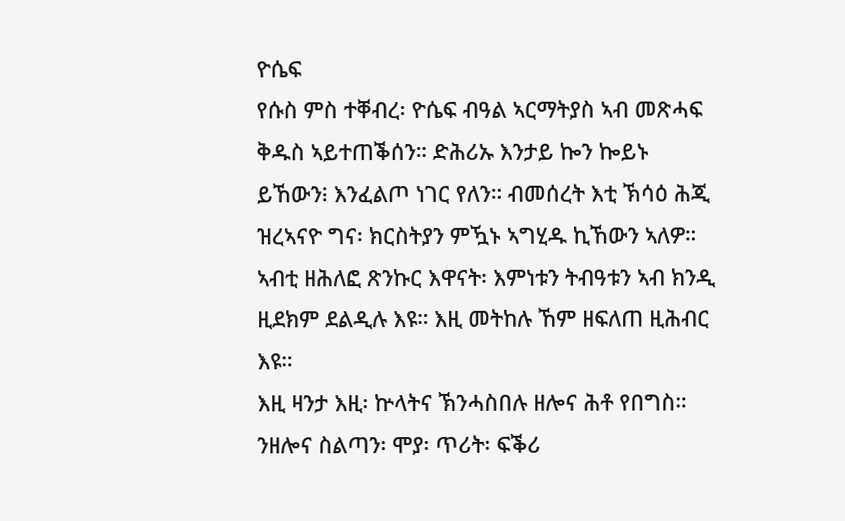ዮሴፍ
የሱስ ምስ ተቐብረ፡ ዮሴፍ ብዓል ኣርማትያስ ኣብ መጽሓፍ ቅዱስ ኣይተጠቕሰን። ድሕሪኡ እንታይ ኰን ኰይኑ ይኸውን፧ እንፈልጦ ነገር የለን። ብመሰረት እቲ ኽሳዕ ሕጂ ዝረኣናዮ ግና፡ ክርስትያን ምዃኑ ኣግሂዱ ኪኸውን ኣለዎ። ኣብቲ ዘሕለፎ ጽንኩር እዋናት፡ እምነቱን ትብዓቱን ኣብ ክንዲ ዚደክም ደልዲሉ እዩ። እዚ መትከሉ ኸም ዘፍለጠ ዚሕብር እዩ።
እዚ ዛንታ እዚ፡ ኵላትና ኽንሓስበሉ ዘሎና ሕቶ የበግስ። ንዘሎና ስልጣን፡ ሞያ፡ ጥሪት፡ ፍቕሪ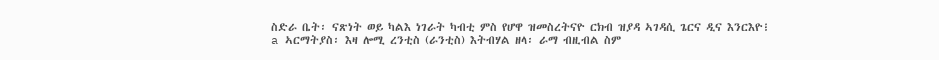ስድራ ቤት፡ ናጽነት ወይ ካልእ ነገራት ካብቲ ምስ የሆዋ ዝመስረትናዮ ርክብ ዝያዳ ኣገዳሲ ጌርና ዲና እንርእዮ፧
a ኣርማትያስ፡ እዛ ሎሚ ረንቲስ (ራንቲስ) እትብሃል ዘላ፡ ራማ ብዚብል ስም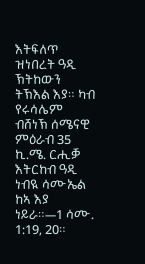እትፍለጥ ዝነበረት ዓዲ ኽትከውን ትኽእል እያ። ካብ የሩሳሌም ብሸነኽ ሰሜናዊ ምዕራብ 35 ኪ.ሜ. ርሒቓ እትርከብ ዓዲ ነብዪ ሳሙኤል ከኣ እያ ነይራ።—1 ሳሙ. 1:19, 20።